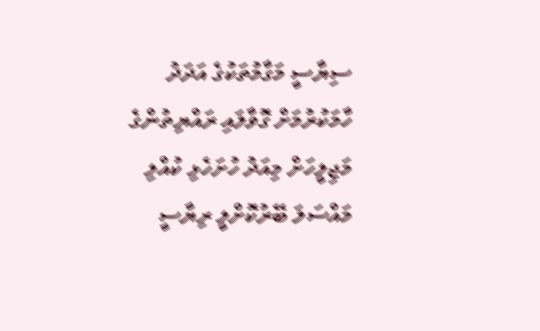ސިޔާސީ މަގާމުތަކުގެ އަދަދު ހާމަކުރުމަށް ގޮވާލައި ރައްޔިތުންގެ މަޖިލީހަށް މިއަދު ހުށަހެޅި ކުއްލި މައްސަލަ ބޭރުކޮށްލީ ރިޔާސީ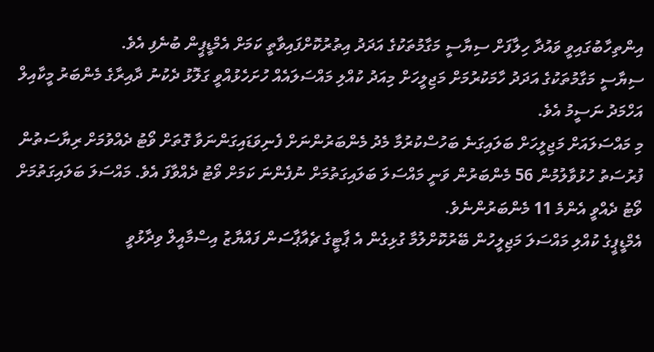އިންތިހާބުގައިވީ ވައުދާ ހިލާފަށް ސިޔާސީ މަގާމުތަކުގެ އަދަދު އިތުރުކޮށްފައިވާތީ ކަމަށް އެމްޑީޕީން ބުނެފި އެވެ.
ސިޔާސީ މަގާމުތަކުގެ އަދަދު ހާމަކުރުމަށް މަޖިލީހަށް މިއަދު ކުއްލި މައްސަލައެއް ހުށަހެޅުއްވީ ގަލޮޅު ދެކުނު ދާއިރާގެ މެންބަރު މީކާއިލް އަހްމަދު ނަސީމު އެވެ.
މި މައްސަލައަށް މަޖިލީހަށް ބަލައިގަނެ ބަހުސްކުރުމާ މެދު މެންބަރުންނަށް ފެނިވަޑައިގަންނަވާ ގޮތަށް ވޯޓު ދެއްވުމަށް ރިޔާސަތުން ފުރުސަތު ހުޅުވާލުމުން 56 މެންބަރުން ވަނީ މައްސަލަ ބަލައިގަތުމަށް ނުފެންނަ ކަމަށް ވޯޓު ދެއްވާފަ އެވެ. މައްސަލަ ބަލައިގަތުމަށް ވޯޓު ދެއްވީ އެންމެ 11 މެންބަރުންނެވެ.
އެމްޑީޕީގެ ކުއްލި މައްސަލަ މަޖިލީހުން ބޭރުކޮށްލުމާ ގުޅިގެން އެ ޕާޓީގެ ޗެއާޕާސަން ފައްޔާޒު އިސްމާއީލް ވިދާޅުވީ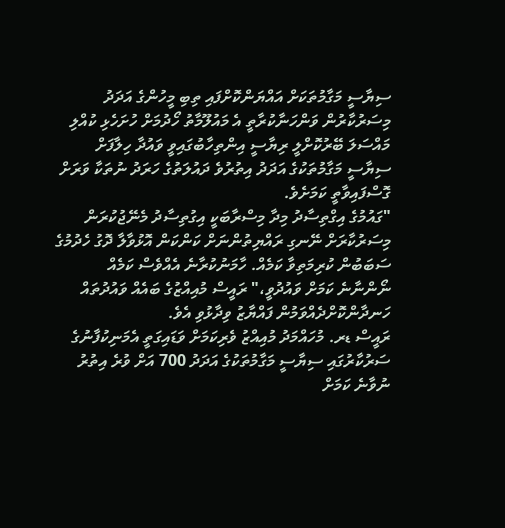ސިޔާސީ މަގާމުތަކަށް އައްޔަންކޮށްފައި ތިބި މީހުންގެ އަދަދު މިސަރުކާރުން ވަންހަނާކުރާތީ އެ މައުލޫމާތު ހޯދުމަށް ހުށަހެޅި ކުއްލި މައްސަލަ ބޭރުކޮށްލީ ރިޔާސީ އިންތިހާބުގައިވީ ވައުދާ ހިލާފަށް ސިޔާސީ މަގާމުތަކުގެ އަދަދު އިތުރުވެ ދައުލަތުގެ ހަރަދު ނުތަކާ ވަރަށް ގޮސްފައިވާތީ ކަމަށެވެ.
"ގައުމުގެ އިގްތިސާދު މިދާ މިސްރާބަކީ އިގުތިސާދު މެނޭޖުކުރަން މިސަރުކާރަށް ނޭނގި ރައްޔިތުންނަށް ކަންކަން އޮޅުވާލާ ދޮގު ހެދުމުގެ ސަބަބުން ކުރިމަތިވާ ކަމެއް. ހާމަނުކުރާނެ އެއްވެސް ކަމެއް ނޯންނާނެ ކަމަށް ވައުދުވީ،" ރައީސް މުއިއްޒުގެ ބައެއް ވައުދުތައް ހަނދާންކޮށްދެއްވަމުން ފައްޔާޒު ވިދާޅުވި އެވެ.
ރައީސް ޑރ. މުހައްމަދު މުއިއްޒު ވެރިކަމަށް ވަޑައިގަތީ އެމަނިކުފާނުގެ ސަރުކާރުގައި ސިޔާސީ މަގާމުތަކުގެ އަދަދު 700 އަށް ވުރެ އިތުރު ނުވާނެ ކަމަށް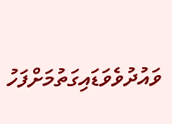ވައުދުވެވަޑައިގަތުމަށްފަހު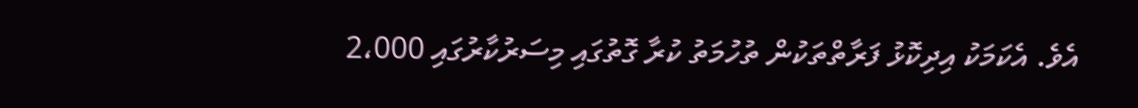އެވެ. އެކަމަކު އިދިކޮޅު ފަރާތްތަކުން ތުހުމަތު ކުރާ ގޮތުގައި މިސަރުކާރުގައި 2،000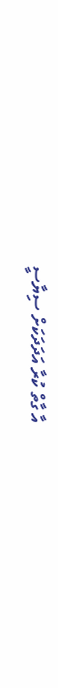އާ ގާތް ކުރާ އަދަދަކަށް ސިޔާސީ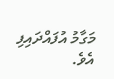މަގާމު އުފައްދައިފި އެވެ.